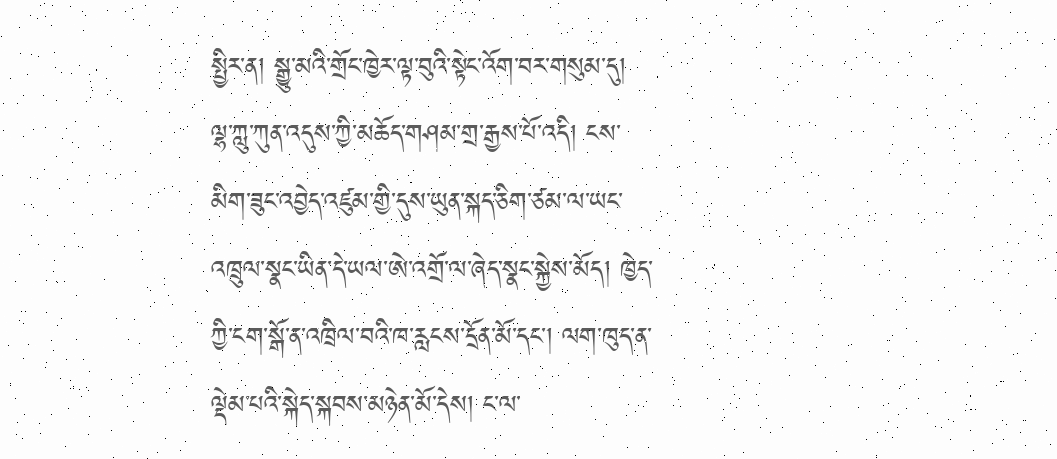སྤྱིར་ན། སྒྱུ་མའི་གྲོང་ཁྱེར་ལྟ་བུའི་སྟེང་འོག་བར་གསུམ་དུ། ལྷ་ཀླུ་ཀུན་འདུས་ཀྱི་མཆོད་གཤམ་གྲ་རྒྱས་པོ་འདི། ངས་མིག་ཟུང་འབྱེད་འཛུམ་གྱི་དུས་ཡུན་སྐད་ཅིག་ཙམ་ལ་ཡང་འཁྲུལ་སྣང་ཡིན་དེ་ཡལ་ཨེ་འགྲོ་ལ་ཞེད་སྣང་སྐྱེས་མོད། ཁྱེད་ཀྱི་ངག་སྒོ་ན་འཁྲིལ་བའི་ཁ་རླངས་དྲོན་མོ་དང་། ལག་ཁུད་ན་ལྡེམ་པའི་སྐེད་སྐབས་མཉེན་མོ་དེས། ང་ལ་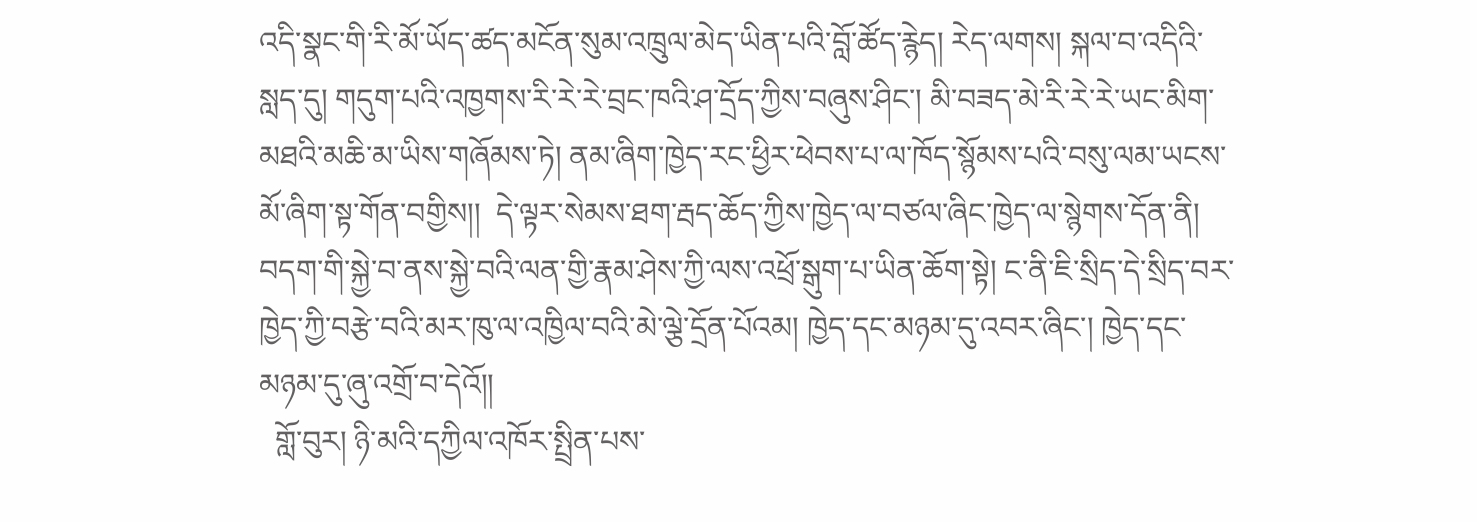འདི་སྣང་གི་རི་མོ་ཡོད་ཚད་མངོན་སུམ་འཁྲུལ་མེད་ཡིན་པའི་བློ་ཚོད་རྙེད། རེད་ལགས། སྐལ་བ་འདིའི་སླད་དུ། གདུག་པའི་འཁྱགས་རི་རེ་རེ་བྲང་ཁའི་ཤ་དྲོད་ཀྱིས་བཞུས་ཤིང་། མི་བཟད་མེ་རི་རེ་རེ་ཡང་མིག་མཐའི་མཆི་མ་ཡིས་གཞོམས་ཏེ། ནམ་ཞིག་ཁྱེད་རང་ཕྱིར་ཕེབས་པ་ལ་ཁོད་སྙོམས་པའི་བསུ་ལམ་ཡངས་མོ་ཞིག་སྟ་གོན་བགྱིས།།  དེ་ལྟར་སེམས་ཐག་རྦད་ཆོད་ཀྱིས་ཁྱེད་ལ་བཙལ་ཞིང་ཁྱེད་ལ་སྙེགས་དོན་ནི། བདག་གི་སྐྱེ་བ་ནས་སྐྱེ་བའི་ལན་གྱི་རྣམ་ཤེས་ཀྱི་ལས་འཕྲོ་སྒུག་པ་ཡིན་ཆོག་སྟེ། ང་ནི་ཇི་སྲིད་དེ་སྲིད་བར་ཁྱེད་ཀྱི་བརྩེ་བའི་མར་ཁུ་ལ་འཁྱིལ་བའི་མེ་ལྕེ་དྲོན་པོའམ། ཁྱེད་དང་མཉམ་དུ་འབར་ཞིང་། ཁྱེད་དང་མཉམ་དུ་ཞུ་འགྲོ་བ་དེའོ།།
  གློ་བུར། ཉི་མའི་དཀྱིལ་འཁོར་སྤྲིན་པས་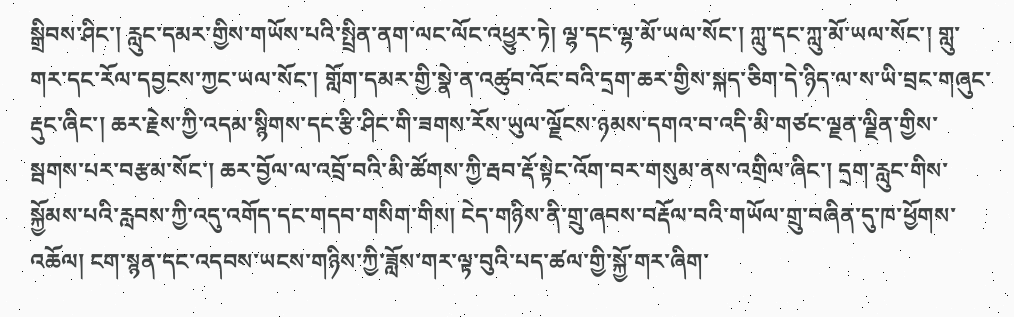སྒྲིབས་ཤིང་། རླུང་དམར་གྱིས་གཡོས་པའི་སྤྲིན་ནག་ལང་ལོང་འཕྱུར་ཏེ། ལྷ་དང་ལྷ་མོ་ཡལ་སོང་། ཀླུ་དང་ཀླུ་མོ་ཡལ་སོང་། གླུ་གར་དང་རོལ་དབྱངས་ཀྱང་ཡལ་སོང་། གློག་དམར་གྱི་སྣེ་ན་འཚུབ་འོང་བའི་དྲག་ཆར་གྱིས་སྐད་ཅིག་དེ་ཉིད་ལ་ས་ཡི་བྲང་གཞུང་རྡུང་ཞིང་། ཆར་རྗེས་ཀྱི་འདམ་སྙིགས་དང་རྩི་ཤིང་གི་ཟགས་རོས་ཡུལ་ལྗོངས་ཉམས་དགའ་བ་འདི་མི་གཙང་ལྗན་ལྗིན་གྱིས་སྦགས་པར་བརྩམ་སོང་། ཆར་བྱོལ་ལ་འབྲོ་བའི་མི་ཚོགས་ཀྱི་རྦབ་རྡོ་སྟེང་འོག་བར་གསུམ་ནས་འགྲིལ་ཞིང་། དྲག་རླུང་གིས་སྐྱོམས་པའི་རླབས་ཀྱི་འདུ་འགོད་དང་གདབ་གསིག་གིས། ངེད་གཉིས་ནི་གྲུ་ཞབས་བརྡོལ་བའི་གཡོལ་གྲུ་བཞིན་དུ་ཁ་ཕྱོགས་འཆོལ། ངག་སྙན་དང་འདབས་ཡངས་གཉིས་ཀྱི་ཟློས་གར་ལྟ་བུའི་པད་ཚལ་གྱི་སྐྱོ་གར་ཞིག་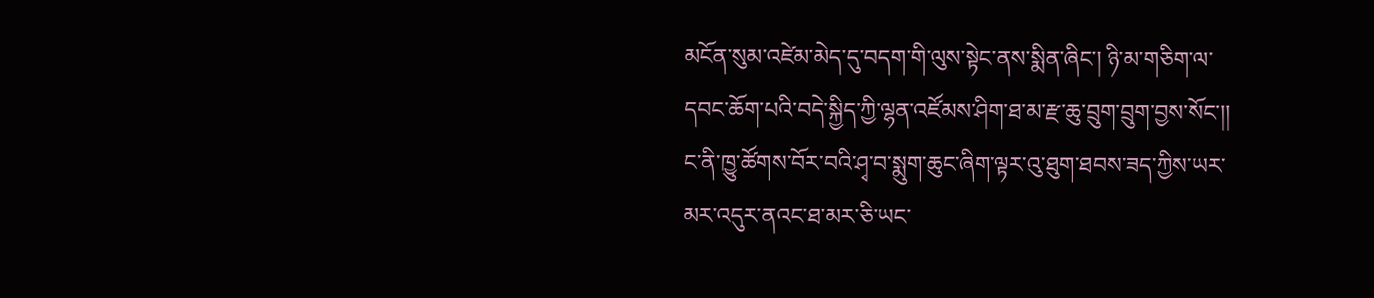མངོན་སུམ་འཛེམ་མེད་དུ་བདག་གི་ལུས་སྟེང་ནས་སྨིན་ཞིང་། ཉི་མ་གཅིག་ལ་དབང་ཆོག་པའི་བདེ་སྐྱིད་ཀྱི་ལྷན་འཛོམས་ཤིག་ཐ་མ་རྫ་ཆུ་བྲུག་བྲུག་བྱས་སོང་།། ང་ནི་ཁྱུ་ཚོགས་བོར་བའི་ཤྭ་བ་སྨུག་ཆུང་ཞིག་ལྟར་འུ་ཐུག་ཐབས་ཟད་ཀྱིས་ཡར་མར་འདུར་ནའང་ཐ་མར་ཅི་ཡང་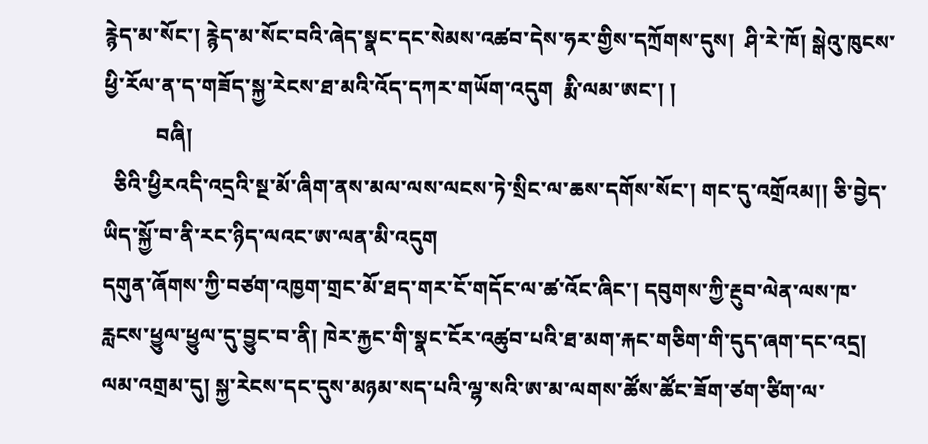རྙེད་མ་སོང་། རྙེད་མ་སོང་བའི་ཞེད་སྣང་དང་སེམས་འཚབ་དེས་ཧར་གྱིས་དཀྲོགས་དུས།  ཤི་རེ་ཁོ། སྒེའུ་ཁུངས་ཕྱི་རོལ་ན་ད་གཟོད་སྐྱ་རེངས་ཐ་མའི་འོད་དཀར་གཡོག་འདུག  རྨི་ལམ་ཨང་། །
          བཞི།
  ཅིའི་ཕྱིརའདི་འདྲའི་སྔ་མོ་ཞིག་ནས་མལ་ལས་ལངས་ཏེ་སྲིང་ལ་ཆས་དགོས་སོང་། གང་དུ་འགྲོའམ།། ཅི་བྱེད་ ཡིད་སྐྱོ་བ་ནི་རང་ཉིད་ལའང་ཨ་ལན་མི་འདུག
དགུན་ཞོགས་ཀྱི་བཙག་འཁྱག་གྲང་མོ་ཐད་གར་ངོ་གདོང་ལ་ཚ་འོང་ཞིང་། དབུགས་ཀྱི་རྔུབ་ལེན་ལས་ཁ་རླངས་ཕྱུལ་ཕྱུལ་དུ་བྱུང་བ་ནི། ཁེར་རྐྱང་གི་སྣང་ངོར་འཚུབ་པའི་ཐ་མག་རྐང་གཅིག་གི་དུད་ཞག་དང་འདྲ། ལམ་འགྲམ་དུ། སྐྱ་རེངས་དང་དུས་མཉམ་སད་པའི་ལྷ་སའི་ཨ་མ་ལགས་ཚོས་ཚོང་ཟོག་ཙག་ཙིག་ལ་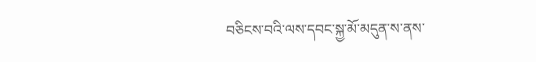བཅིངས་བའི་ལས་དབང་སྐྱ་མོ་མདུན་ས་ནས་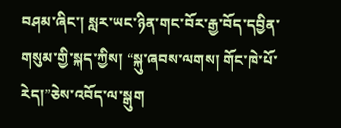བཤམ་ཞིང་། སླར་ཡང་ཉིན་གང་བོར་རྒྱ་བོད་དབྱིན་གསུམ་གྱི་སྐད་ཀྱིས། “སྐུ་ཞབས་ལགས། གོང་ཁེ་པོ་རེད།”ཅེས་འབོད་ལ་སྒུག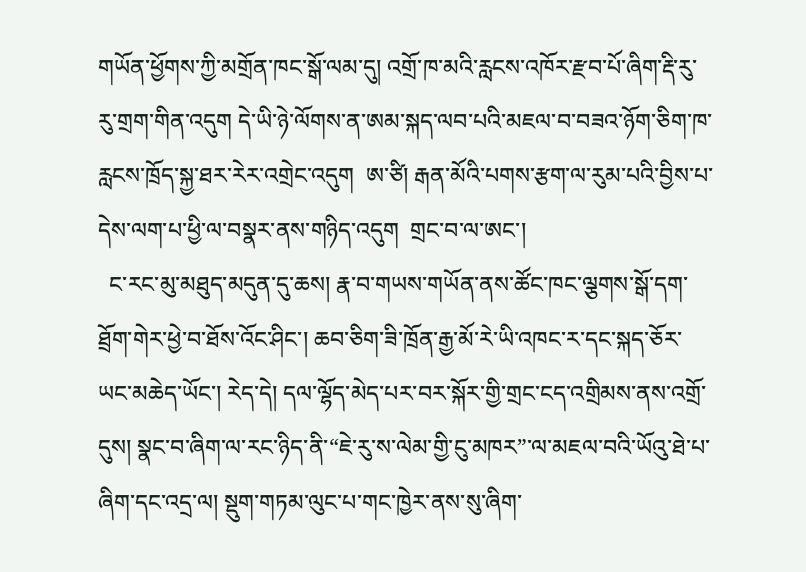གཡོན་ཕྱོགས་ཀྱི་མགྲོན་ཁང་སྒོ་ལམ་དུ། འགྲོ་ཁ་མའི་རླངས་འཁོར་རྫབ་པོ་ཞིག་རྡི་རུ་རུ་གྲག་གིན་འདུག དེ་ཡི་ཉེ་ལོགས་ན་ཨམ་སྐད་ལབ་པའི་མཇལ་བ་བཟའ་ཉོག་ཅིག་ཁ་རླངས་ཁྲོད་སྐྱ་ཐར་རེར་འགྲེང་འདུག  ཨ་ཙི། རྒན་མོའི་པགས་རྩག་ལ་རུམ་པའི་བྱིས་པ་དེས་ལག་པ་ཕྱི་ལ་བསྣར་ནས་གཉིད་འདུག  གྲང་བ་ལ་ཨང་།
  ང་རང་མུ་མཐུད་མདུན་དུ་ཆས། རྣ་བ་གཡས་གཡོན་ནས་ཚོང་ཁང་ལྕགས་སྒོ་དག་ཐྲོག་གེར་ཕྱེ་བ་ཐོས་འོང་ཤིང་། ཆབ་ཅིག་ཟི་ཁྲོན་རྒྱ་མོ་རེ་ཡི་འཁང་ར་དང་སྐད་ཅོར་ཡང་མཆེད་ཡོང་། རེད་དེ། དལ་ལྷོད་མེད་པར་བར་སྐོར་གྱི་གྲང་ངད་འགྲིམས་ནས་འགྲོ་དུས། སྣང་བ་ཞིག་ལ་རང་ཉིད་ནི་“ཇེ་རུ་ས་ལེམ་གྱི་ངུ་མཁར”་ལ་མཇལ་བའི་ཡོའུ་ཐེ་པ་ཞིག་དང་འདྲ་ལ། སྡུག་གཏམ་ལུང་པ་གང་ཁྱེར་ནས་སུ་ཞིག་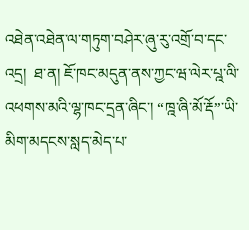འཐེན་འཐེན་ལ་གཏུག་བཤེར་ཞུ་རུ་འགྲོ་བ་དང་འདྲ།  ཐ་ན། ཇོ་ཁང་མདུན་ནས་ཀྱང་ཝ་ལེར་པྰ་ལི་འཕགས་མའི་ལྷ་ཁང་དྲན་ཞིང་། “ཁྰ་ཞི་མོ་རྡོ”་ཡི་མིག་མདངས་སླད་མེད་པ་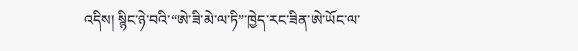འདིས། སྙིང་ཉེ་བའི་“ཨེ་ཟི་མེ་ལ་ཏི”་ཁྱེད་རང་ཟིན་ཨེ་ཡོང་ལ་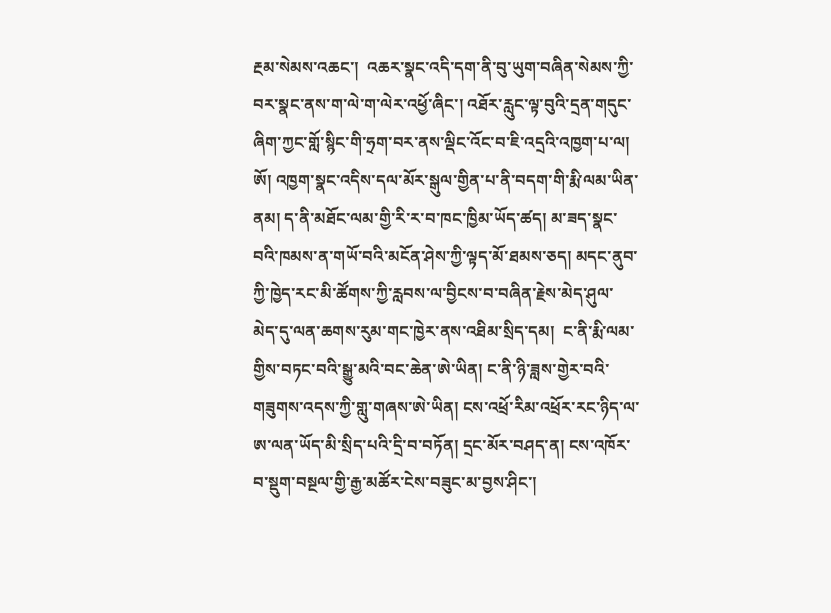རྔམ་སེམས་འཆང་།  འཆར་སྣང་འདི་དག་ནི་བུ་ཡུག་བཞིན་སེམས་ཀྱི་བར་སྣང་ནས་ག་ལེ་ག་ལེར་འཕྱོ་ཞིང་། འཐོར་རླུང་ལྟ་བུའི་དྲན་གདུང་ཞིག་ཀྱང་གློ་སྙིང་གི་ཧྲག་བར་ནས་ལྡིང་འོང་བ་ཇི་འདྲའི་འཁྱག་པ་ལ། ཨོ། འཁྱག་སྣང་འདིས་དལ་མོར་སྒུལ་གྱིན་པ་ནི་བདག་གི་རྨི་ལམ་ཡིན་ནམ། ད་ནི་མཐོང་ལམ་གྱི་རི་ར་བ་ཁང་ཁྱིམ་ཡོད་ཚད། མ་ཟད་སྣང་བའི་ཁམས་ན་གཡོ་བའི་མངོན་ཤེས་ཀྱི་ལྟད་མོ་ཐམས་ཅད། མདང་ནུབ་ཀྱི་ཁྱེད་རང་མི་ཚོགས་ཀྱི་རླབས་ལ་བྱིངས་བ་བཞིན་རྗེས་མེད་ཤུལ་མེད་དུ་ལན་ཆགས་རུམ་གང་ཁྱེར་ནས་འཐིམ་སྲིད་དམ།  ང་ནི་རྨི་ལམ་གྱིས་བཏང་བའི་སྒྱུ་མའི་བང་ཆེན་ཨེ་ཡིན། ང་ནི་ཉི་ཟླས་གྱེར་བའི་གཟུགས་འདས་ཀྱི་གླུ་གཞས་ཨེ་ཡིན། ངས་འཕྲོ་རིམ་འཕྲོར་རང་ཉིད་ལ་ཨ་ལན་ཡོད་མི་སྲིད་པའི་དྲི་བ་བཏོན། དྲང་མོར་བཤད་ན། ངས་འཁོར་བ་སྡུག་བསྔལ་གྱི་རྒྱ་མཚོར་ངེས་བཟུང་མ་བྱས་ཤིང་།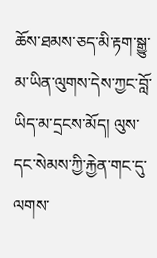ཆོས་ཐམས་ཅད་མི་རྟག་སྒྱུ་མ་ཡིན་ལུགས་དེས་ཀྱང་བློ་ཡིད་མ་དྲངས་མོད། ལུས་དང་སེམས་ཀྱི་རྐྱེན་གང་དུ་ལགས་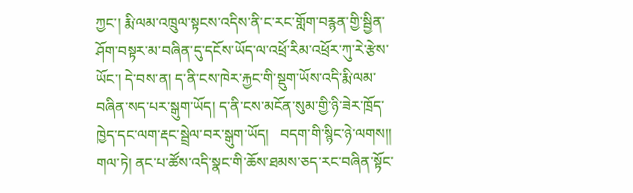ཀྱང་། རྨི་ལམ་འཁྲུལ་སྟངས་འདིས་ནི་ང་རང་གློག་བརྙན་གྱི་སྦྱིན་ཤོག་བསྟར་མ་བཞིན་དུ་དངོས་ཡོད་ལ་འཕྲོ་རིམ་འཕྲོར་ཀུ་རེ་རྩེས་ཡོང་། དེ་བས་ན། ད་ནི་ངས་ཁེར་རྐྱང་གི་སྡུག་ཡོས་འདི་རྨི་ལམ་བཞིན་སད་པར་སྒུག་ཡོད། ད་ནི་ངས་མངོན་སུམ་གྱི་ཉི་ཟེར་ཁྲོད་ཁྱེད་དང་ལག་རྡང་སྦྲེལ་བར་སྒུག་ཡོད།   བདག་གི་སྙིང་ཉེ་ལགས།།
གལ་ཏེ། ནང་པ་ཚོས་འདི་སྣང་གི་ཆོས་ཐམས་ཅད་རང་བཞིན་སྟོང་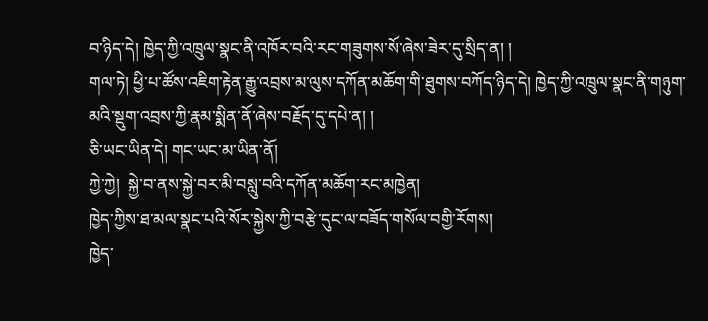བ་ཉིད་དེ། ཁྱེད་ཀྱི་འཁྲུལ་སྣང་ནི་འཁོར་བའི་རང་གཟུགས་སོ་ཞེས་ཟེར་དུ་སྲིད་ན། །
གལ་ཏེ། ཕྱི་པ་ཚོས་འཇིག་རྟེན་རྒྱུ་འབྲས་མ་ལུས་དཀོན་མཆོག་གི་ཐུགས་བཀོད་ཉིད་དེ། ཁྱེད་ཀྱི་འཁྲུལ་སྣང་ནི་གཉུག་མའི་སྡུག་འབྲས་ཀྱི་རྣམ་སྨིན་ནོ་ཞེས་བརྗོད་དུ་དཔེ་ན། །
ཅི་ཡང་ཡིན་དེ། གང་ཡང་མ་ཡིན་ནོ།
ཀྱེ་ཀྱེ།  སྐྱེ་བ་ནས་སྐྱེ་བར་མི་བསླུ་བའི་དཀོན་མཆོག་རང་མཁྱེན།
ཁྱེད་ཀྱིས་ཐ་མལ་སྣང་པའི་སོར་སྐྱེས་ཀྱི་བརྩེ་དུང་ལ་བཟོད་གསོལ་བགྱི་རོགས།
ཁྱེད་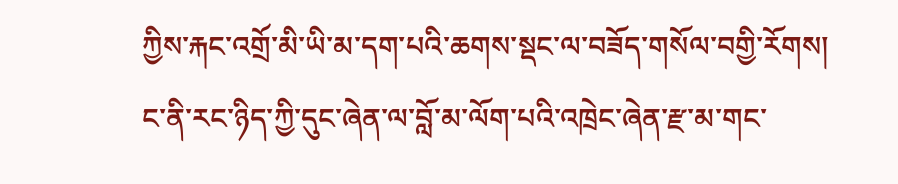ཀྱིས་རྐང་འགྲོ་མི་ཡི་མ་དག་པའི་ཆགས་སྡང་ལ་བཟོད་གསོལ་བགྱི་རོགས།
ང་ནི་རང་ཉིད་ཀྱི་དུང་ཞེན་ལ་བློ་མ་ལོག་པའི་འཁྲེང་ཞེན་རྫ་མ་གང་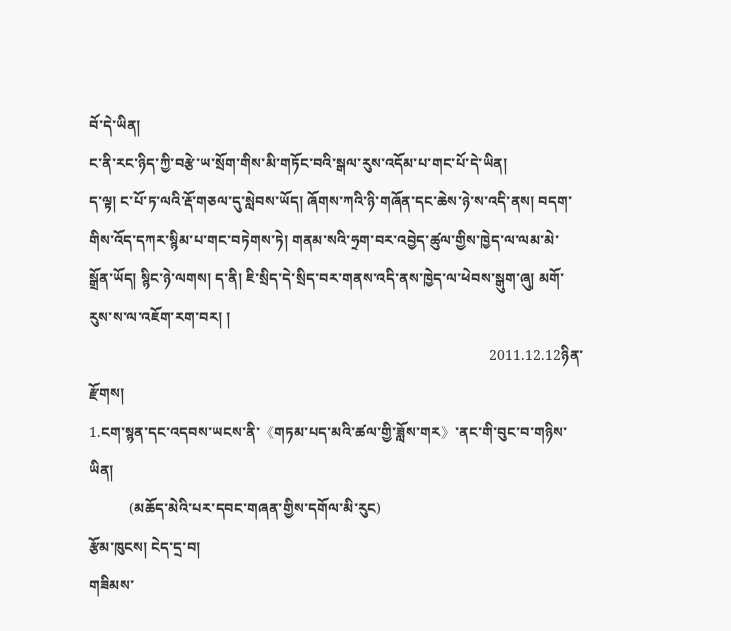བོ་དེ་ཡིན།
ང་ནི་རང་ཉིད་ཀྱི་བརྩེ་ཡ་སྲོག་གིས་མི་གཏོང་བའི་སྒལ་རུས་འདོམ་པ་གང་པོ་དེ་ཡིན།
ད་ལྟ། ང་པོ་ཏ་ལའི་རྡོ་གཅལ་དུ་སླེབས་ཡོད། ཞོགས་ཀའི་ཉི་གཞོན་དང་ཆེས་ཉེ་ས་འདི་ནས། བདག་གིས་འོད་དཀར་སྙིམ་པ་གང་བཏེགས་ཏེ། གནམ་སའི་ཧྲག་བར་འབྱེད་ཚུལ་གྱིས་ཁྱེད་ལ་ལམ་མེ་སྒྲོན་ཡོད། སྙིང་ཉེ་ལགས། ད་ནི། ཇི་སྲིད་དེ་སྲིད་བར་གནས་འདི་ནས་ཁྱེད་ལ་ཕེབས་སྒུག་ཞུ། མགོ་རུས་ས་ལ་འཇོག་རག་བར། །
                                                                                                              2011.12.12ཉིན་རྫོགས།
1.ངག་སྙན་དང་འདབས་ཡངས་ནི་《གཏམ་པད་མའི་ཚལ་གྱི་ཟློས་གར》་ནང་གི་བུང་བ་གཉིས་ཡིན།
           (མཆོད་མེའི་པར་དབང་གཞན་གྱིས་དགོལ་མི་རུང)
རྩོམ་ཁུངས། ངེད་དྲ་བ།
གཟིམས་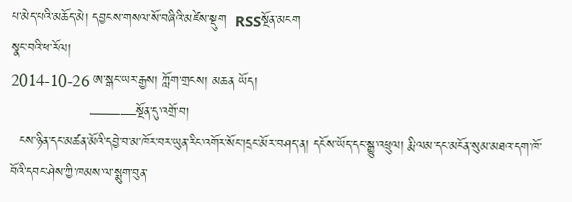པ་མེད་པའི་མཆོད་མེ། དབྱངས་གསལ་སོ་བཞིའི་མཛེས་སྡུག  RSSསྔོན་མངག
སྣང་བའི་ཕ་རོལ།
2014-10-26 ཨ་སྒང་ཡར་རྒྱས། ཀློག་གྲངས། མཆན ཡོད།
                  ———སྔོན་དུ་འགྲོ་བ།
  ངས་ཉིན་དང་མཚན་མོའི་དབྱེ་བ་མ་ཁོར་བར་ཡུན་རིང་འགོར་སོང་།དྲང་མོར་བཤད་ན། དངོས་ཡོད་དང་སྒྱུ་འཕྲུལ། རྨི་ལམ་དང་མངོན་སུམ་མཐའ་དག་ཁོ་བོའི་དབང་ཤེས་ཀྱི་ཁམས་ལ་སྨུག་བུན་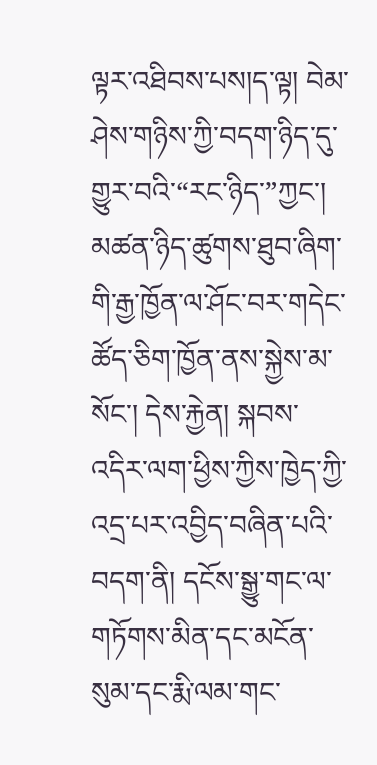ལྟར་འཐིབས་པས།ད་ལྟ། བེམ་ཤེས་གཉིས་ཀྱི་བདག་ཉིད་དུ་གྱུར་བའི་“རང་ཉིད་”ཀྱང་། མཚན་ཉིད་ཚུགས་ཐུབ་ཞིག་གི་རྒྱ་ཁྱོན་ལ་ཤོང་བར་གདེང་ཚོད་ཅིག་ཁྱོན་ནས་སྐྱེས་མ་སོང་། དེས་རྐྱེན། སྐབས་འདིར་ལག་ཕྱིས་ཀྱིས་ཁྱེད་ཀྱི་འདྲ་པར་འབྱིད་བཞིན་པའི་བདག་ནི། དངོས་སྒྱུ་གང་ལ་གཏོགས་མིན་དང་མངོན་སུམ་དང་རྨི་ལམ་གང་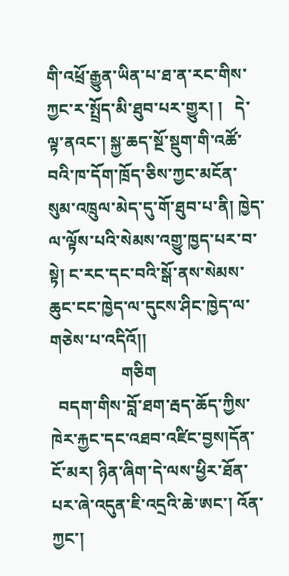གི་འཕྲོ་རྒྱུན་ཡིན་པ་ཐ་ན་རང་གིས་ཀྱང་ར་སྤྲོད་མི་ཐུབ་པར་གྱུར། །   དེ་ལྟ་ནའང་། སྐྱ་ཆད་སྔོ་སྡུག་གི་འཚོ་བའི་ཁ་དོག་ཁྲོད་ཅིས་ཀྱང་མངོན་སུམ་འཁྲུལ་མེད་དུ་གོ་ཐུབ་པ་ནི། ཁྱེད་ལ་ལྟོས་པའི་སེམས་འགྱུ་ཁྱད་པར་བ་སྟེ། ང་རང་དང་བའི་སྒོ་ནས་སེམས་ཆུང་ངང་ཁྱེད་ལ་དུངས་ཤིང་ཁྱེད་ལ་གཅེས་པ་འདིའོ།།
                 གཅིག
  བདག་གིས་བློ་ཐག་རྦད་ཆོད་ཀྱིས་ཁེར་རྐྱང་དང་འཐབ་འཛིང་བྱས།དོན་ངོ་མར། ཉིན་ཞིག་དེ་ལས་ཕྱིར་ཐོན་པར་ཞེ་འདུན་ཇི་འདྲའི་ཆེ་ཨང་། འོན་ཀྱང་།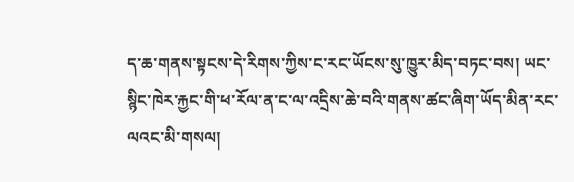ད་ཆ་གནས་སྟངས་དེ་རིགས་ཀྱིས་ང་རང་ཡོངས་སུ་ཁྱུར་མིད་བཏང་བས། ཡང་སྙིང་ཁེར་རྐྱང་གི་ཕ་རོལ་ན་ང་ལ་འདྲིས་ཆེ་བའི་གནས་ཚང་ཞིག་ཡོད་མིན་རང་ལའང་མི་གསལ།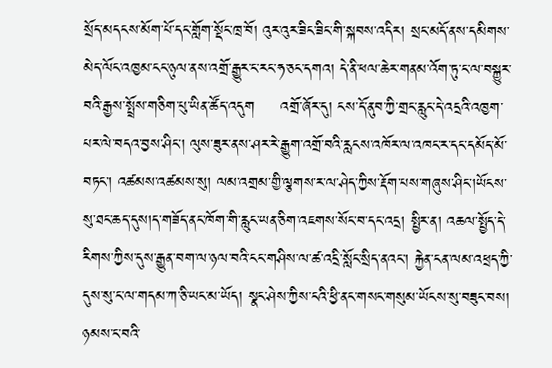སྲོད་མདངས་མོག་པོ་དང་གློག་སྡོང་ཁྲ་བོ། འུར་འུར་ཟིང་ཟིང་གི་སྐབས་འདིར། སྲང་མདོ་ནས་དམིགས་མེད་ལོང་འཁྱམ་ངང་ཉུལ་ནས་འགྲོ་རྒྱུར་ང་རང་ཧ་ཅང་དགའ། དེ་ནི་ཕལ་ཆེར་གནམ་འོག་ཏུ་ང་ལ་བསྐྱུར་བའི་རྒྱས་སྤྲོས་གཅིག་པུ་ཡིན་ཚོད་འདུག     འགྲོ་ཞོར་དུ། ངས་དོ་ནུབ་ཀྱི་གྲང་རླུང་དེ་འདྲའི་འཁྱག་པར་ལེ་བདའ་བྱས་ཤིང་། ལུས་ཟུར་ནས་ཤར་རེ་རྒྱུག་འགྲོ་བའི་རླངས་འཁོར་ལ་འཁང་ར་དང་དམོད་མོ་བཏང་། འཚམས་འཚམས་སུ། ལམ་འགྲམ་གྱི་ལྕགས་ར་ལ་ཤེད་ཀྱིས་རྡོག་པས་གཞུས་ཤིང་།ཡོངས་སུ་ཐང་ཆད་དུས།ད་གཟོད་ནང་ཁོག་གི་རླུང་ཡན་ཅིག་འཇགས་སོང་བ་དང་འདྲ། སྤྱིར་ན། འཆལ་སྤྱོད་དེ་རིགས་ཀྱིས་དུས་རྒྱུན་བག་ལ་ཉལ་བའི་ངང་གཤིས་ལ་ཚ་འདྲི་སློང་སྲིད་ནའང་། རྐྱེན་ངན་ལམ་འཕྲད་ཀྱི་དུས་སུ་ང་ལ་གདམ་ཀ་ཅི་ཡང་མ་ཡོད། སྣང་ཤེས་ཀྱིས་ངའི་ཕྱི་ནང་གསང་གསུམ་ཡོངས་སུ་བཟུང་བས། ཉམས་ང་བའི་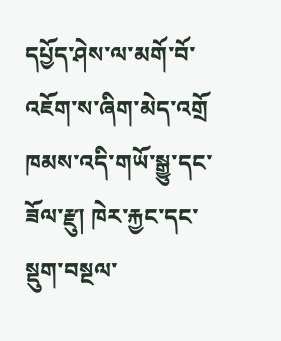དཔྱོད་ཤེས་ལ་མགོ་བོ་འཇོག་ས་ཞིག་མེད་འགྲོ  ཁམས་འདི་གཡོ་སྒྱུ་དང་ཟོལ་རྫུ། ཁེར་རྐྱང་དང་སྡུག་བསྔལ་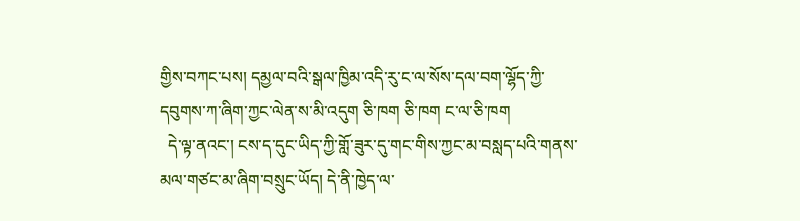གྱིས་བཀང་པས། དམྱལ་བའི་སྒལ་ཁྱིམ་འདི་རུ་ང་ལ་སོས་དལ་བག་ལྷོད་ཀྱི་དབུགས་ཀ་ཞིག་ཀྱང་ལེན་ས་མི་འདུག ཅི་ཁག ཅི་ཁག ང་ལ་ཅི་ཁག
  དེ་ལྟ་ནའང་། ངས་ད་དུང་ཡིད་ཀྱི་གློ་ཟུར་དུ་གང་གིས་ཀྱང་མ་བསླད་པའི་གནས་མལ་གཙང་མ་ཞིག་བསྲུང་ཡོད། དེ་ནི་ཁྱེད་ལ་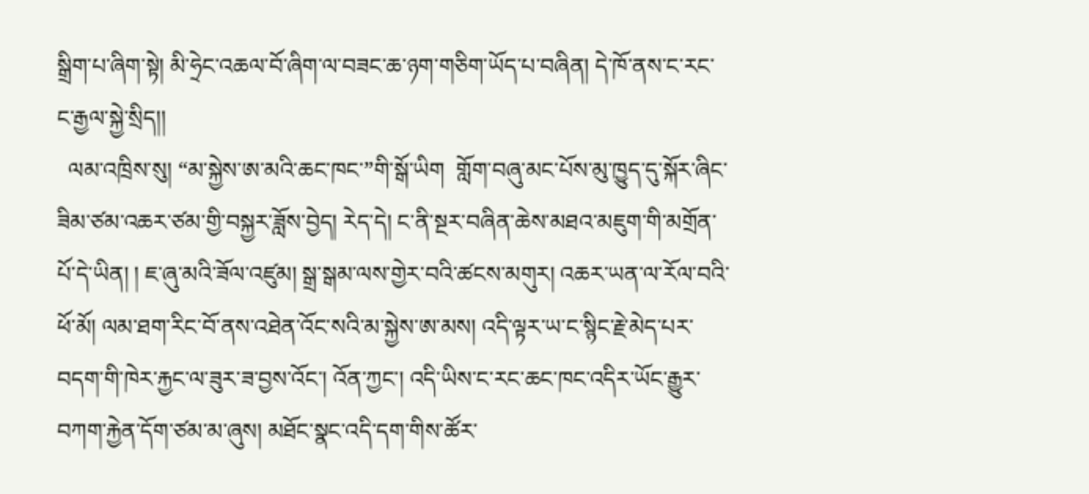སྒྲིག་པ་ཞིག་སྟེ། མི་ཧྲེང་འཆལ་བོ་ཞིག་ལ་བཟང་ཆ་ཉག་གཅིག་ཡོད་པ་བཞིན། དེ་ཁོ་ནས་ང་རང་ང་རྒྱལ་སྐྱེ་སྲིད།།
  ལམ་འཁྲིས་སུ། “མ་སྐྱེས་ཨ་མའི་ཆང་ཁང་”གི་སྒོ་ཡིག  གློག་བཞུ་མང་པོས་མུ་ཁྱུད་དུ་སྐོར་ཞིང་ཟིམ་ཙམ་འཆར་ཙམ་གྱི་བསྐྱར་ཟློས་བྱེད། རེད་དེ། ང་ནི་སྔར་བཞིན་ཆེས་མཐའ་མཇུག་གི་མགྲོན་པོ་དེ་ཡིན། ། ཇ་ཞུ་མའི་ཟོལ་འཛུམ། སྒྲ་སྒམ་ལས་གྱེར་བའི་ཚངས་མགུར། འཆར་ཡན་ལ་རོལ་བའི་ཕོ་མོ། ལམ་ཐག་རིང་བོ་ནས་འཐེན་འོང་སའི་མ་སྐྱེས་ཨ་མས། འདི་ལྟར་ཡ་ང་སྙིང་རྗེ་མེད་པར་བདག་གི་ཁེར་རྐྱང་ལ་ཟུར་ཟ་བྱས་འོང་། འོན་ཀྱང་། འདི་ཡིས་ང་རང་ཆང་ཁང་འདིར་ཡོང་རྒྱུར་བཀག་རྐྱེན་དོག་ཙམ་མ་ཞུས། མཐོང་སྣང་འདི་དག་གིས་ཚོར་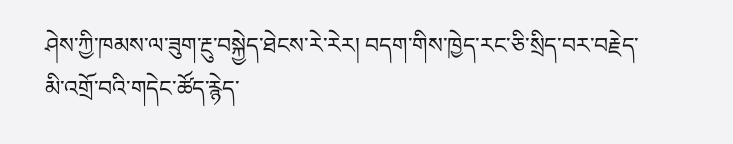ཤེས་ཀྱི་ཁམས་ལ་ཟུག་རྔུ་བསྐྱེད་ཐེངས་རེ་རེར། བདག་གིས་ཁྱེད་རང་ཅི་སྲིད་བར་བརྗེད་མི་འགྲོ་བའི་གདེང་ཚོད་རྙེད་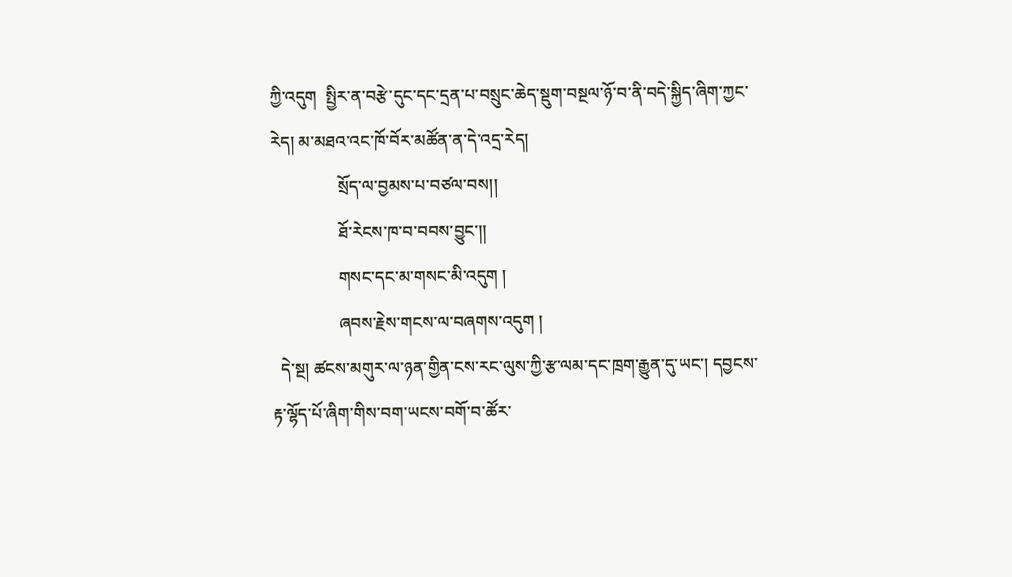ཀྱི་འདུག  སྤྱིར་ན་བརྩེ་དུང་དང་དྲན་པ་བསྲུང་ཆེད་སྡུག་བསྔལ་ཉོ་བ་ནི་བདེ་སྐྱིད་ཞིག་ཀྱང་རེད། མ་མཐའ་འང་ཁོ་བོར་མཚོན་ན་དེ་འདྲ་རེད།
                སྲོད་ལ་བྱམས་པ་བཙལ་བས།།
                ཐོ་རེངས་ཁ་བ་བབས་བྱུང་།།
                གསང་དང་མ་གསང་མི་འདུག །
                ཞབས་རྗེས་གངས་ལ་བཞགས་འདུག །
  དེ་སྔ། ཚངས་མགུར་ལ་ཉན་གྱིན་ངས་རང་ལུས་ཀྱི་རྩ་ལམ་དང་ཁྲག་རྒྱུན་དུ་ཡང་། དབྱངས་རྟ་ལྷོད་པོ་ཞིག་གིས་བག་ཡངས་བགོ་བ་ཚོར་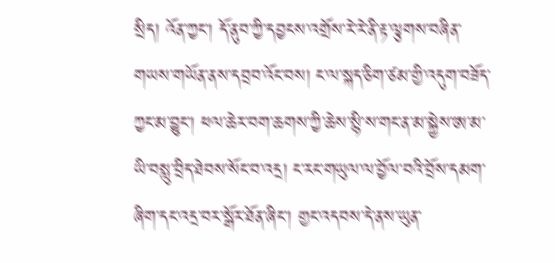སྲིད། འོན་ཀྱང་། དོ་ནུབ་ཀྱི་དབྱངས་འགྲོས་རེ་རེ་ནི་རྟ་ལྕགས་བཞིན་གཡས་གཡོན་ནས་དབྲབ་འོང་བས། ང་ལ་སྐད་ཅིག་ཙམ་གྱི་འདུག་བཟོད་ཀྱང་མ་བྱུང་། ཕལ་ཆེར་བག་ཆགས་ཀྱི་ཆེས་སྙི་ས་གང་ན་མ་སྐྱེས་ཨ་མ་ཡི་བསླུ་བྲིད་ཐེབས་སོང་བ་འདྲ། ང་རང་གཡུལ་ལ་བྱོལ་བའི་བྲོས་དམག་ཞིག་དང་འདྲ་བར་སྒོར་ཐོན་ཞིང་། གྱང་འདབས་དེ་ནས་ཡུན་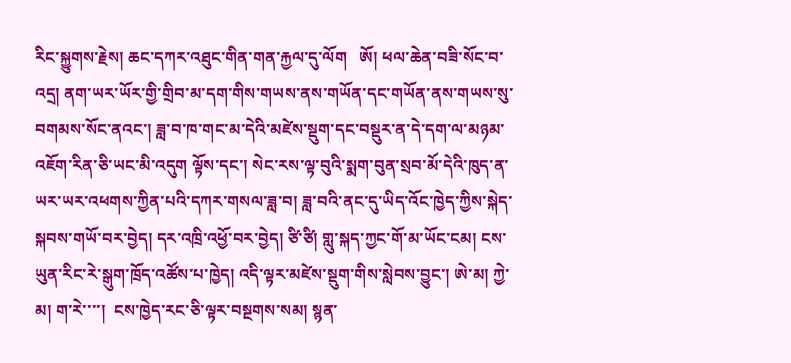རིང་སྐྱུགས་རྗེས། ཆང་དཀར་འཐུང་གིན་གན་རྐྱལ་དུ་ལོག   ཨོ། ཕལ་ཆེན་བཟི་སོང་བ་འདྲ། ནག་ཡར་ཡོར་གྱི་གྲིབ་མ་དག་གིས་གཡས་ནས་གཡོན་དང་གཡོན་ནས་གཡས་སུ་བགམས་སོང་ནའང་། ཟླ་བ་ཁ་གང་མ་དེའི་མཛེས་སྡུག་དང་བསྡུར་ན་དེ་དག་ལ་མཉམ་འཇོག་རིན་ཅི་ཡང་མི་འདུག ལྟོས་དང་། སེང་རས་ལྟ་བུའི་སྨག་བུན་སྲབ་མོ་དེའི་ཁུད་ན་ཡར་ཡར་འཕགས་ཀྱིན་པའི་དཀར་གསལ་ཟླ་བ། ཟླ་བའི་ནང་དུ་ཡིད་འོང་ཁྱེད་ཀྱིས་སྐེད་སྐབས་གཡོ་བར་བྱེད། དར་འཁྲི་འཕྱོ་བར་བྱེད། ཙི་ཙི། གླུ་སྐད་ཀྱང་གོ་མ་ཡོང་ངམ། ངས་ཡུན་རིང་རེ་སྒུག་ཁྲོད་འཚོས་པ་ཁྱེད། འདི་ལྟར་མཛེས་སྡུག་གིས་སླེབས་བྱུང་། ཨེ་མ། ཀྱེ་མ། ག་རེ་་་་།  ངས་ཁྱེད་རང་ཅི་ལྟར་བསྔགས་སམ། སྙན་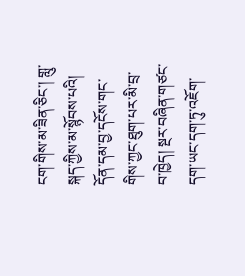ངག་གིས་མ་ཟིན་ཅིང་། གླུ་སྐད་ཀྱིས་མ་སྙོབས་པའི། དོན་དམ་བྱ་དངོས་གང་གིས་ཀྱང་ཐུག་པར་མི་བྲ་བ་ཁྱེད། སྔར་བཞིན་གཙང་དག་ཡང་དག་ཏུ་འཇོག་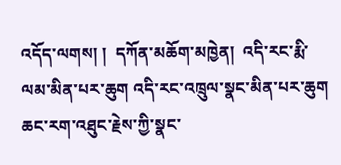འདོད་ལགས། །  དཀོན་མཆོག་མཁྱེན།  འདི་རང་རྨི་ལམ་མིན་པར་ཆུག འདི་རང་འཁྲུལ་སྣང་མིན་པར་ཆུག  ཆང་རག་འཐུང་རྗེས་ཀྱི་སྣང་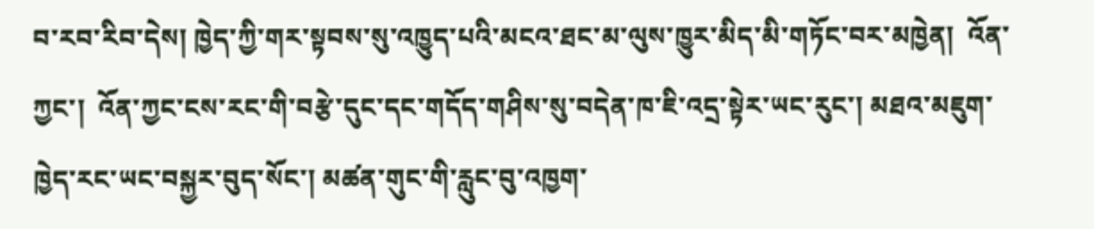བ་རབ་རིབ་དེས། ཁྱེད་ཀྱི་གར་སྟབས་སུ་འཁྱུད་པའི་མངའ་ཐང་མ་ལུས་ཁྱུར་མིད་མི་གཏོང་བར་མཁྱེན།  འོན་ཀྱང་།  འོན་ཀྱང་ངས་རང་གི་བརྩེ་དུང་དང་གདོད་གཤིས་སུ་བདེན་ཁ་ཇི་འདྲ་སྟེར་ཡང་རུང་། མཐའ་མཇུག་ཁྱེད་རང་ཡང་བསྐྱར་བུད་སོང་། མཚན་གུང་གི་རླུང་བུ་འཁྱག་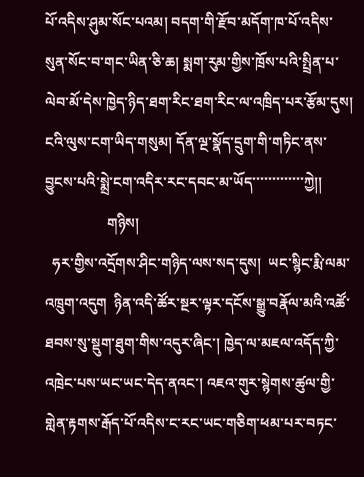པོ་འདིས་ཤུམ་སོང་པའམ། བདག་གི་རྫོབ་མདོག་ཁ་པོ་འདིས་སུན་སོང་བ་གང་ཡིན་ཅི་ཆ། སྨག་རུམ་གྱིས་ཁྲོས་པའི་སྤྲིན་པ་ལེབ་མོ་དེས་ཁྱེད་ཉིད་ཐག་རིང་ཐག་རིང་ལ་འཁྲིད་པར་རྩོམ་དུས། ངའི་ལུས་ངག་ཡིད་གསུམ། དོན་ལྔ་སྣོད་དྲུག་གི་གཏིང་ནས་བྱུངས་པའི་སྨྲེ་ངག་འདིར་རང་དབང་མ་ཡོད་་་་་་་་་་་་་ཀྱེ།།
                 གཉིས།
  ཧར་གྱིས་འདྲོགས་ཤིང་གཉིད་ལས་སད་དུས།  ཡང་སྙིང་རྨི་ལམ་འཁྲུག་འདུག  ཉིན་འདི་ཚོར་སྔར་ལྟར་དངོས་སྒྱུ་བརྣོལ་མའི་འཚོ་ཐབས་སུ་སྡུག་ཐུག་གིས་འདུར་ཞིང་། ཁྱེད་ལ་མཇལ་འདོད་ཀྱི་འཁྲེང་པས་ཡང་ཡང་དེད་ནའང་། འཇའ་གུར་སྙེགས་ཚུལ་གྱི་གླེན་རྟགས་རྒོད་པོ་འདིས་ང་རང་ཡང་གཅིག་ཕམ་པར་བཏང་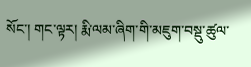སོང་། གང་ལྟར། རྨི་ལམ་ཞིག་གི་མཇུག་བསྡུ་ཚུལ་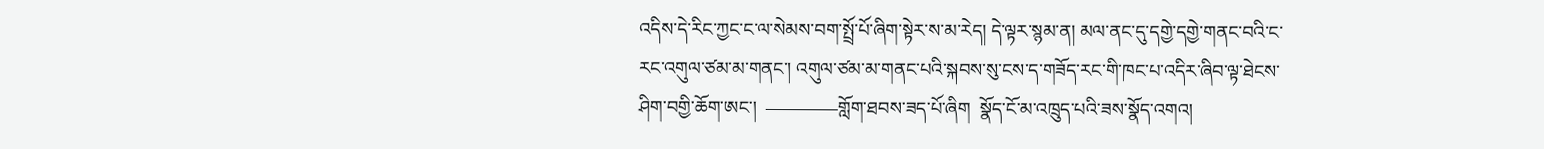འདིས་དེ་རིང་ཀྱང་ང་ལ་སེམས་བག་སྤྲོ་པོ་ཞིག་སྟེར་ས་མ་རེད། དེ་ལྟར་སྙམ་ན། མལ་ནང་དུ་དགྱེ་དགྱེ་གནང་བའི་ང་རང་འགུལ་ཙམ་མ་གནང་། འགུལ་ཙམ་མ་གནང་པའི་སྐབས་སུ་ངས་ད་གཟོད་རང་གི་ཁང་པ་འདིར་ཞིབ་ལྟ་ཐེངས་ཤིག་བགྱི་ཆོག་ཨང་།  ————གློག་ཐབས་ཟད་པོ་ཞིག  སྣོད་ངོ་མ་འཁྲུད་པའི་ཟས་སྣོད་འགའ།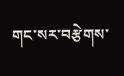གང་སར་བརྩེགས་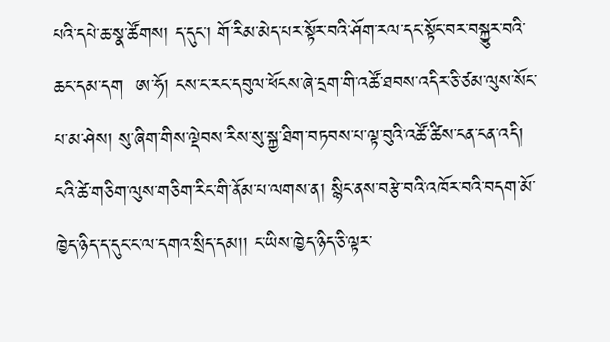པའི་དཔེ་ཆ་སྣ་ཚོགས། ད་དུང་། གོ་རིམ་མེད་པར་སྟོར་བའི་ཤོག་རལ་དང་སྟོང་བར་བསྐྱུར་བའི་ཆང་དམ་དག  ཨ་ཧོ། ངས་ང་རང་དབུལ་ཕོངས་ཞེ་དྲག་གི་འཚོ་ཐབས་འདིར་ཅི་ཙམ་ལུས་སོང་པ་མ་ཤེས། སུ་ཞིག་གིས་ལྡེབས་རིས་སུ་སྐྱ་ཐིག་བཏབས་པ་ལྟ་བུའི་འཚོ་ཚིས་ངན་ངན་འདི། ངའི་ཚེ་གཅིག་ལུས་གཅིག་རིང་གི་ནོམ་པ་ལགས་ན། སྙིང་ནས་བརྩེ་བའི་འཁོར་བའི་བདག་མོ་ཁྱེད་ཉིད་ད་དུང་ང་ལ་དགའ་སྲིད་དམ།། ང་ཡིས་ཁྱེད་ཉིད་ཅི་ལྟར་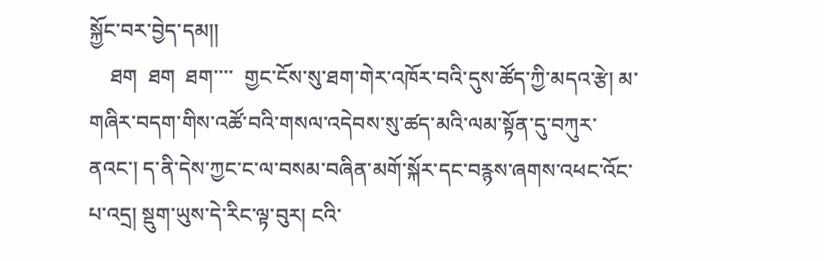སྐྱོང་བར་བྱེད་དམ།།
    ཐག  ཐག  ཐག་་་་  གྱང་ངོས་སུ་ཐག་གེར་འཁོར་བའི་དུས་ཚོད་ཀྱི་མདའ་རྩེ། མ་གཞིར་བདག་གིས་འཚོ་བའི་གསལ་འདེབས་སུ་ཚད་མའི་ལམ་སྟོན་དུ་བཀུར་ནའང་། ད་ནི་དེས་ཀྱང་ང་ལ་བསམ་བཞིན་མགོ་སྐོར་དང་བརྙས་ཞགས་འཕང་འོང་པ་འདྲ། སྡུག་ཡུས་དེ་རིང་ལྟ་བུར། ངའི་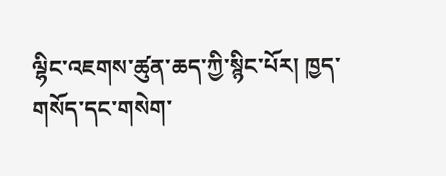ལྷིང་འཇགས་ཚུན་ཆད་ཀྱི་སྙིང་པོར། ཁྱད་གསོད་དང་གསེག་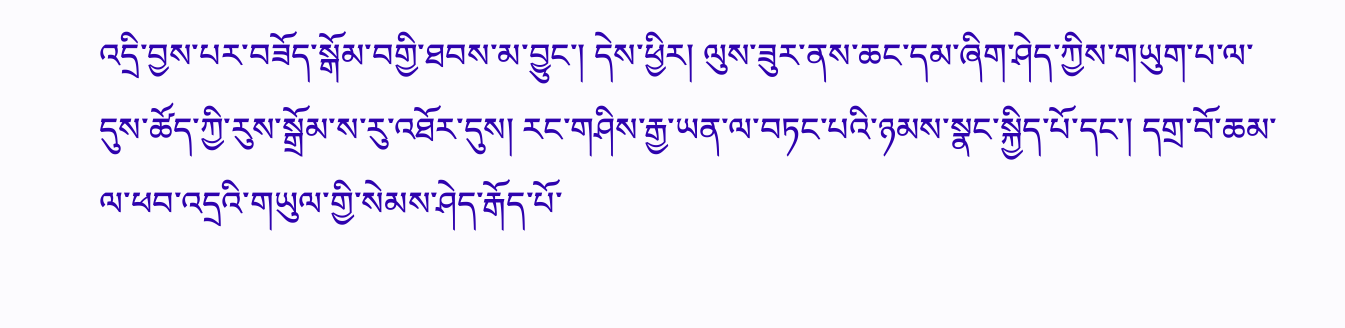འདྲི་བྱས་པར་བཟོད་སྒོམ་བགྱི་ཐབས་མ་བྱུང་། དེས་ཕྱིར། ལུས་ཟུར་ནས་ཆང་དམ་ཞིག་ཤེད་ཀྱིས་གཡུག་པ་ལ་དུས་ཚོད་ཀྱི་རུས་སྒྲོམ་ས་རུ་འཐོར་དུས། རང་གཤིས་རྒྱ་ཡན་ལ་བཏང་པའི་ཉམས་སྣང་སྐྱིད་པོ་དང་། དགྲ་བོ་ཆམ་ལ་ཕབ་འདྲའི་གཡུལ་གྱི་སེམས་ཤེད་རྒོད་པོ་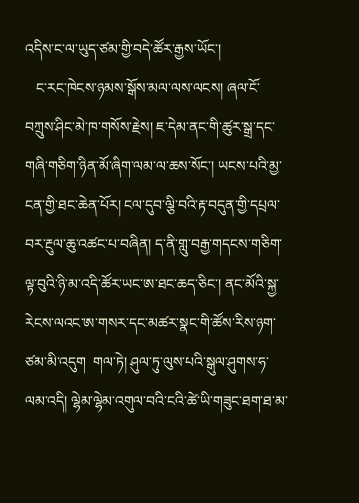འདིས་ང་ལ་ཡུད་ཙམ་གྱི་བདེ་ཚོར་རྒྱས་ཡོང་།
   ང་རང་ཁེངས་ཉམས་སྒོས་མལ་ལས་ལངས། ཞལ་ངོ་བཀྲུས་ཤིང་མེ་ཁ་གསོས་རྗེས། ཇ་དེམ་ནང་གི་ཚུར་སྒྲ་དང་གཞི་གཅིག་ཉིན་མོ་ཞིག་ལམ་ལ་ཆས་སོང་། ཡངས་པའི་མྱ་ངན་གྱི་ཐང་ཆེན་པོར། ངལ་དུབ་ལྕི་བའི་རྟ་བདུན་གྱི་དཔྲལ་བར་རྔུལ་ཆུ་འཚང་པ་བཞིན། ད་ནི་གླུ་བརྒྱ་གདངས་གཅིག་ལྟ་བུའི་ཉི་མ་འདི་ཚོར་ཡང་ཨ་ཐང་ཆད་ཅིང་། ནང་མོའི་སྐྱ་རེངས་ལའང་ཨ་གསར་དང་མཚར་སྣང་གི་ཚོས་རིས་ཉག་ཙམ་མི་འདུག  གལ་ཏེ། ཤུལ་ཏུ་ལུས་པའི་སྒུལ་ཤུགས་ཧ་ལམ་འདི། ལྷེམ་ལྷེམ་འགུལ་བའི་ངའི་ཚེ་ཡི་གཟུང་ཐག་ཐ་མ་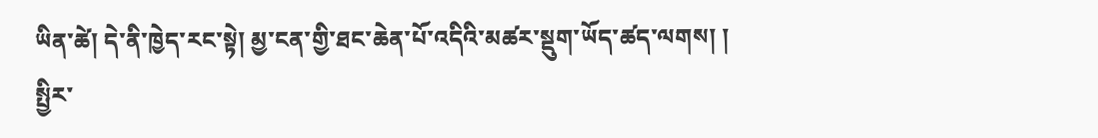ཡིན་ཚེ། དེ་ནི་ཁྱེད་རང་སྟེ། མྱ་ངན་གྱི་ཐང་ཆེན་པོ་འདིའི་མཚར་སྡུག་ཡོད་ཚད་ལགས། །
སྤྱིར་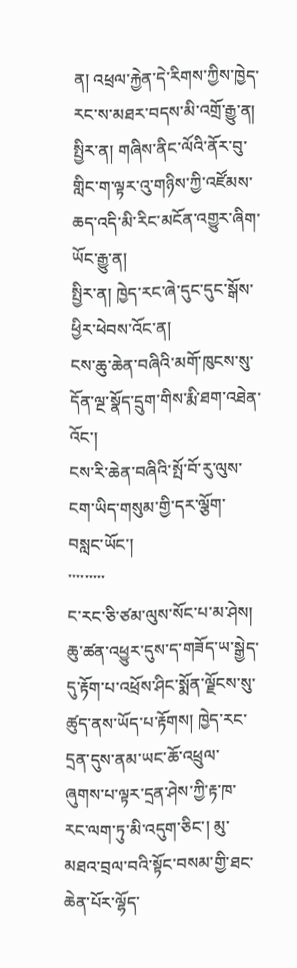ན། འཕྲལ་རྐྱེན་དེ་རིགས་ཀྱིས་ཁྱེད་རང་ས་མཐར་བདས་མི་འགྲོ་རྒྱུ་ན།
སྤྱིར་ན། གཞིས་ནིང་ལོའི་ནོར་བུ་གླིང་ག་ལྟར་འུ་གཉིས་ཀྱི་འཛོམས་ཆད་འདི་མི་རིང་མངོན་འགྱུར་ཞིག་ཡོང་རྒྱུ་ན།
སྤྱིར་ན། ཁྱེད་རང་ཞེ་དུང་དུང་སྒོས་ཕྱིར་ཕེབས་འོང་ན།
ངས་ཆུ་ཆེན་བཞིའི་མགོ་ཁུངས་སུ་དོན་ལྔ་སྣོད་དྲུག་གིས་རྨི་ཐག་འཐེན་འོང་།
ངས་རི་ཆེན་བཞིའི་སྤོ་བོ་རུ་ལུས་ངག་ཡིད་གསུམ་གྱི་དར་ལྕོག་བསླང་ཡོང་།
་་་་་་་་་
ང་རང་ཅི་ཙམ་ལུས་སོང་པ་མ་ཤེས། ཆུ་ཚན་འཕྱུར་དུས་ད་གཟོད་ཡ་སྒྱེད་དུ་རྟོག་པ་འཕྲོས་ཤིང་སྨོན་ལྗོངས་སུ་ཚུད་ནས་ཡོད་པ་རྟོགས། ཁྱེད་རང་དྲན་དུས་ནམ་ཡང་ཆོ་འཕྲུལ་ཞུགས་པ་ལྟར་དྲན་ཤེས་ཀྱི་རྟ་ཁ་རང་ལག་ཏུ་མི་འདུག་ཅིང་། མུ་མཐའ་བྲལ་བའི་སྟོང་བསམ་གྱི་ཐང་ཆེན་པོར་ལྷོད་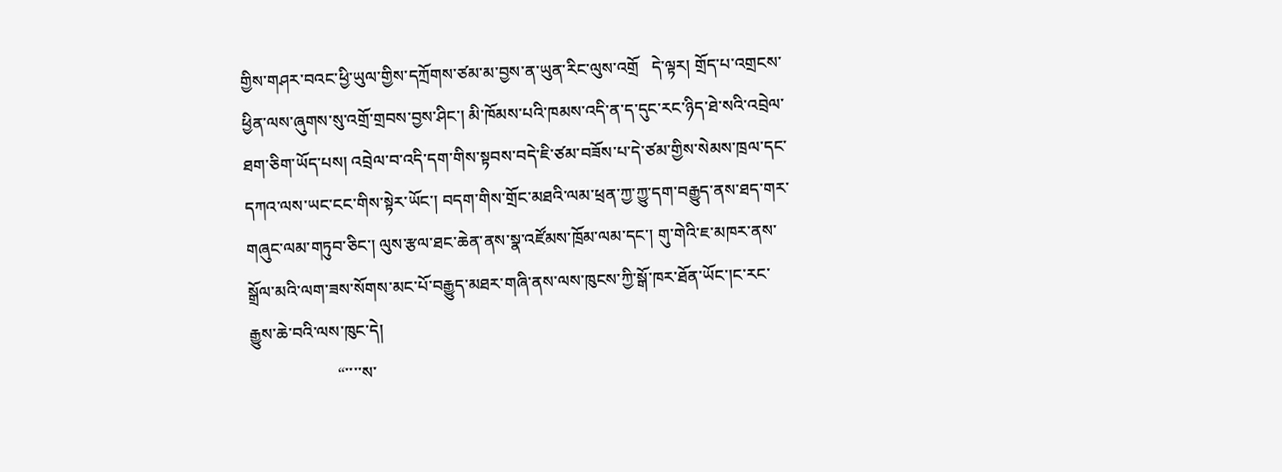གྱིས་གཤར་བའང་ཕྱི་ཡུལ་གྱིས་དཀྲོགས་ཙམ་མ་བྱས་ན་ཡུན་རིང་ལུས་འགྲོ   དེ་ལྟར། གྲོད་པ་འགྲངས་ཕྱིན་ལས་ཞུགས་སུ་འགྲོ་གྲབས་བྱས་ཤིང་། མི་ཁོམས་པའི་ཁམས་འདི་ན་ད་དུང་རང་ཉིད་ཐེ་སའི་འབྲེལ་ཐག་ཅིག་ཡོད་པས། འབྲེལ་བ་འདི་དག་གིས་སྟབས་བདེ་ཇི་ཙམ་བཟོས་པ་དེ་ཙམ་གྱིས་སེམས་ཁྲལ་དང་དཀའ་ལས་ཡང་ངང་གིས་སྟེར་ཡོང་། བདག་གིས་གྲོང་མཐའི་ལམ་ཕྲན་ཀྱ་ཀྱུ་དག་བརྒྱུད་ནས་ཐད་གར་གཞུང་ལམ་གཏུབ་ཅིང་། ལུས་རྩལ་ཐང་ཆེན་ནས་སྣ་འཛོམས་ཁྲོམ་ལམ་དང་། གུ་གེའི་ཇ་མཁར་ནས་སྒྲོལ་མའི་ལག་ཟས་སོགས་མང་པོ་བརྒྱུད་མཐར་གཞི་ནས་ལས་ཁུངས་ཀྱི་སྒོ་ཁར་ཐོན་ཡོང་།ང་རང་རྒྱུས་ཆེ་བའི་ལས་ཁུང་དེ།
                     “་་་་ས་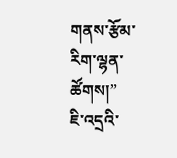གནས་རྩོམ་རིག་ལྷན་ཚོགས།”
ཇི་འདྲའི་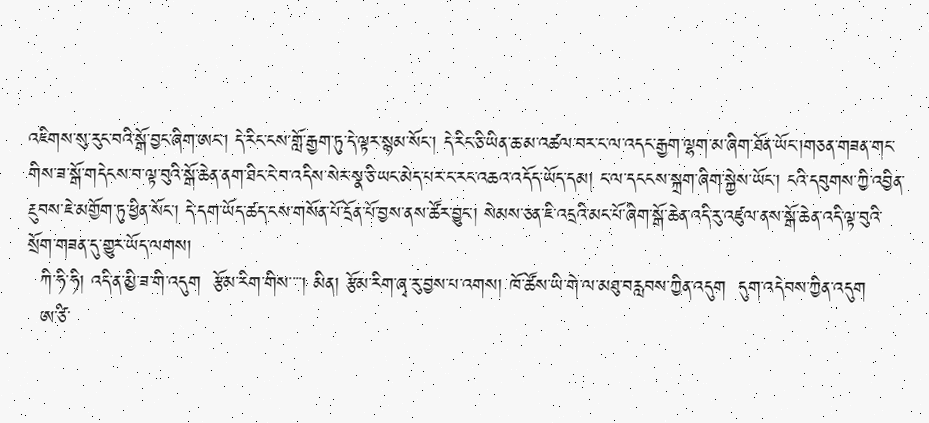འཇིགས་སུ་རུང་བའི་སྒོ་བྱང་ཞིག་ཨང་། དེ་རིང་ངས་གློ་རྒྱག་ཏུ་དེ་ལྟར་སྙམ་སོང་། དེ་རིང་ཅི་ཡིན་ཆ་མ་འཚལ་བར་ང་ལ་འདང་རྒྱག་ལྷག་མ་ཞིག་ཐོན་ཡོང་།གཅན་གཟན་གང་གིས་ཟ་སྒོ་གདེངས་བ་ལྟ་བུའི་སྒོ་ཆེན་ནག་ཐིང་ངེ་བ་འདིས་སེར་སྣ་ཅི་ཡང་མེད་པར་ང་རང་འཆའ་འདོད་ཡོད་དམ། ང་ལ་དངངས་སྐྲག་ཞིག་སྐྱེས་ཡོང་། ངའི་དབུགས་ཀྱི་འབྱིན་རྔུབས་ཇེ་མགྱོག་ཏུ་ཕྱིན་སོང་། དེ་དག་ཡོད་ཚད་ངས་གསོན་པོ་དྲོན་པོ་བྱས་ནས་ཚོར་བྱུང་། སེམས་ཅན་ཇི་འདྲའི་མང་པོ་ཞིག་སྒོ་ཆེན་འདི་རུ་འཛུལ་ནས་སྒོ་ཆེན་འདི་ལྟ་བུའི་སྲོག་གཟན་དུ་གྱུར་ཡོད་ལགས།
  ཀི་ཧི་ཧི། འདི་ན་མྱི་ཟ་གི་འདུག  རྩོམ་རིག་གིས་་་་། མིན། རྩོམ་རིག་ཞྭ་རུ་བྱས་པ་འགས། ཁོ་ཚོས་ཡི་གེ་ལ་མཐུ་བརླབས་ཀྱིན་འདུག  དུག་འདེབས་ཀྱིན་འདུག
  ཨ་ཙི་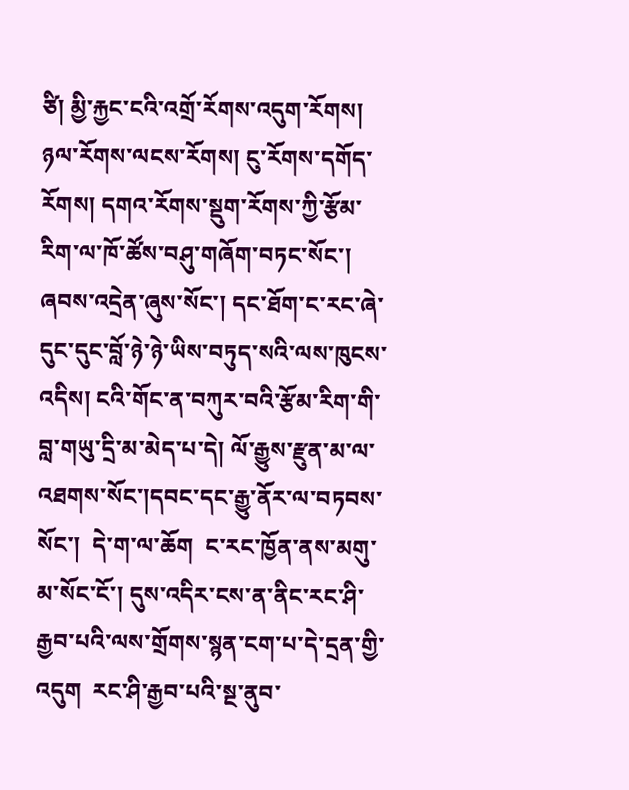ཙི། མྱི་རྐྱང་ངའི་འགྲོ་རོགས་འདུག་རོགས། ཉལ་རོགས་ལངས་རོགས། ངུ་རོགས་དགོད་རོགས། དགའ་རོགས་སྡུག་རོགས་ཀྱི་རྩོམ་རིག་ལ་ཁོ་ཚོས་བཤུ་གཞོག་བཏང་སོང་། ཞབས་འདྲེན་ཞུས་སོང་། དང་ཐོག་ང་རང་ཞེ་དུང་དུང་བློ་ཉེ་ཉེ་ཡིས་བཏུད་སའི་ལས་ཁུངས་འདིས། ངའི་གོང་ན་བཀུར་བའི་རྩོམ་རིག་གི་བླ་གཡུ་དྲི་མ་མེད་པ་དེ། ལོ་རྒྱུས་རྫུན་མ་ལ་འཐགས་སོང་།དབང་དང་རྒྱུ་ནོར་ལ་བཏབས་སོང་།  དེ་ག་ལ་ཆོག  ང་རང་ཁྱོན་ནས་མགུ་མ་སོང་ངོ་། དུས་འདིར་ངས་ན་ནིང་རང་ཤི་རྒྱབ་པའི་ལས་གྲོགས་སྙན་ངག་པ་དེ་དྲན་གྱི་འདུག  རང་ཤི་རྒྱབ་པའི་སྔ་ནུབ་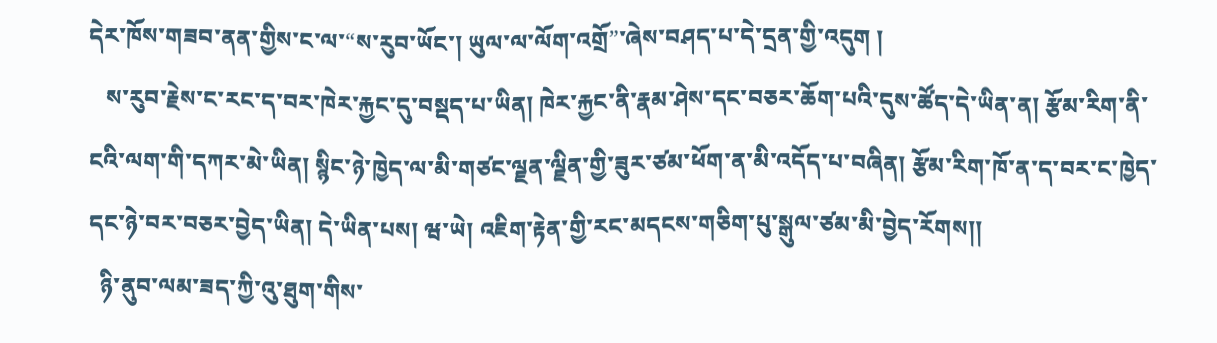དེར་ཁོས་གཟབ་ནན་གྱིས་ང་ལ་“ས་རུབ་ཡོང་། ཡུལ་ལ་ལོག་འགྲོ”་ཞེས་བཤད་པ་དེ་དྲན་གྱི་འདུག །
   ས་རུབ་རྗེས་ང་རང་ད་བར་ཁེར་རྐྱང་དུ་བསྡད་པ་ཡིན། ཁེར་རྐྱང་ནི་རྣམ་ཤེས་དང་བཅར་ཆོག་པའི་དུས་ཚོད་དེ་ཡིན་ན། རྩོམ་རིག་ནི་ངའི་ལག་གི་དཀར་མེ་ཡིན། སྙིང་ཉེ་ཁྱེད་ལ་མི་གཙང་ལྗན་ལྗིན་གྱི་ཟུར་ཙམ་ཕོག་ན་མི་འདོད་པ་བཞིན། རྩོམ་རིག་ཁོ་ན་ད་བར་ང་ཁྱེད་དང་ཉེ་བར་བཅར་བྱེད་ཡིན། དེ་ཡིན་པས། ཝ་ཡེ། འཇིག་རྟེན་གྱི་རང་མདངས་གཅིག་པུ་སྒུལ་ཙམ་མི་བྱེད་རོགས།།
  ཉི་ནུབ་ལམ་ཟད་ཀྱི་འུ་ཐུག་གིས་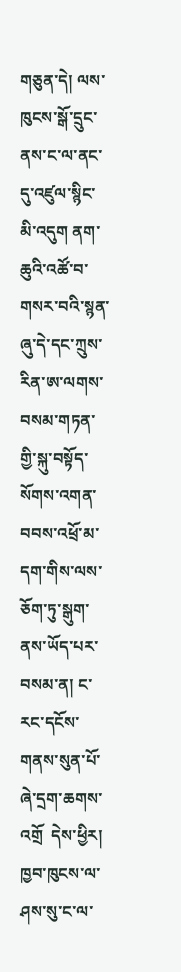གཅུན་དེ། ལས་ཁུངས་སྒོ་དྲུང་ནས་ང་ལ་ནང་དུ་འཛུལ་སྙིང་མི་འདུག ནག་ཆུའི་འཚོ་བ་གསར་བའི་སྙན་ཞུ་དེ་དང་ཀྲུས་རིན་ཨ་ལགས་བསམ་གཏན་གྱི་སྐུ་བསྟོད་སོགས་འགན་བབས་འཕྲོ་མ་དག་གིས་ལས་ཅོག་ཏུ་སྒུག་ནས་ཡོད་པར་བསམ་ན། ང་རང་དངོས་གནས་སུན་པོ་ཞེ་དྲག་ཆགས་འགྲོ  དེས་ཕྱིར། ཁྱབ་ཁུངས་ལ་ཤས་སུ་ང་ལ་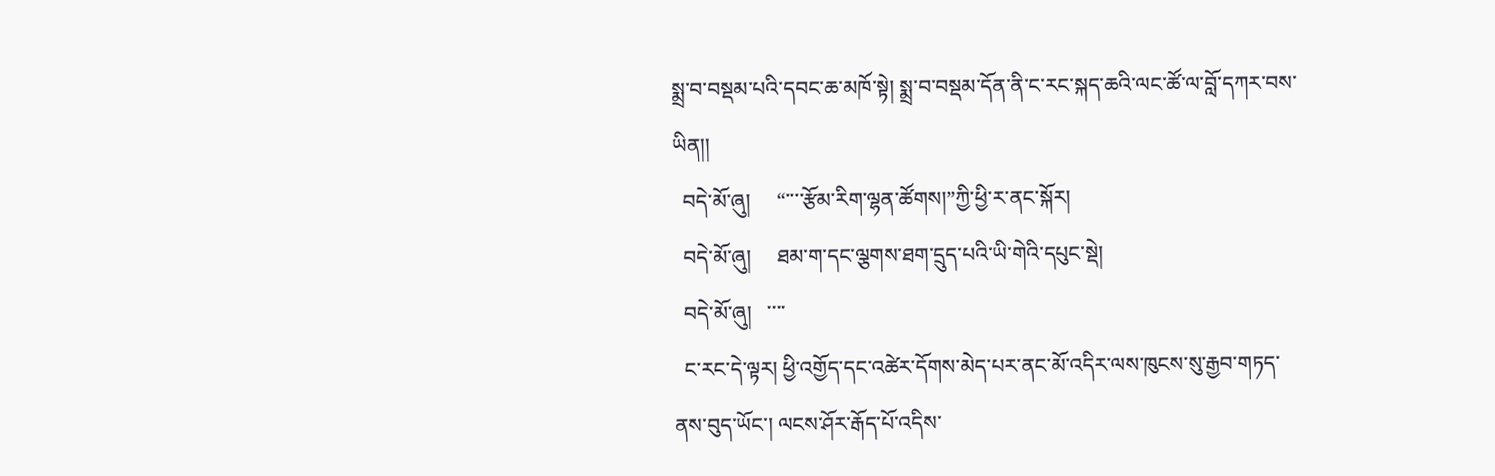སྨྲ་བ་བསྡམ་པའི་དབང་ཆ་མཁོ་སྟེ། སྨྲ་བ་བསྡམ་དོན་ནི་ང་རང་སྐད་ཆའི་ལང་ཚོ་ལ་བློ་དཀར་བས་ཡིན།།
  བདེ་མོ་ཞུ།     “་་་་རྩོམ་རིག་ལྷན་ཚོགས།”ཀྱི་ཕྱི་ར་ནང་སྐོར།
  བདེ་མོ་ཞུ།     ཐམ་ག་དང་ལྕགས་ཐག་དྲུད་པའི་ཡི་གེའི་དཔུང་སྡེ།
  བདེ་མོ་ཞུ།   ་་་་
  ང་རང་དེ་ལྟར། ཕྱི་འགྱོད་དང་འཚེར་དོགས་མེད་པར་ནང་མོ་འདིར་ལས་ཁུངས་སུ་རྒྱབ་གཏད་ནས་བུད་ཡོང་། ལངས་ཤོར་རྒོད་པོ་འདིས་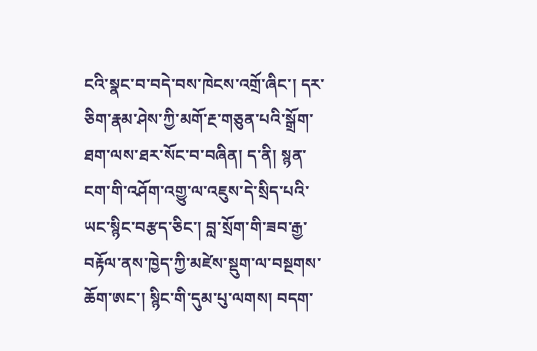ངའི་སྣང་བ་བདེ་བས་ཁེངས་འགྲོ་ཞིང་། དར་ཅིག་རྣམ་ཤེས་ཀྱི་མགོ་རྔ་གཅུན་པའི་སྒྲོག་ཐག་ལས་ཐར་སོང་བ་བཞིན། ད་ནི། སྙན་ངག་གི་འཤོག་འགྱུ་ལ་འཇུས་དེ་སྲིད་པའི་ཡང་སྙིང་བརྩད་ཅིང་། བླ་སྲོག་གི་ཟབ་རྒྱ་བརྟོལ་ནས་ཁྱེད་ཀྱི་མཛེས་སྡུག་ལ་བསྔགས་ཆོག་ཨང་། སྙིང་གི་དུམ་པུ་ལགས། བདག་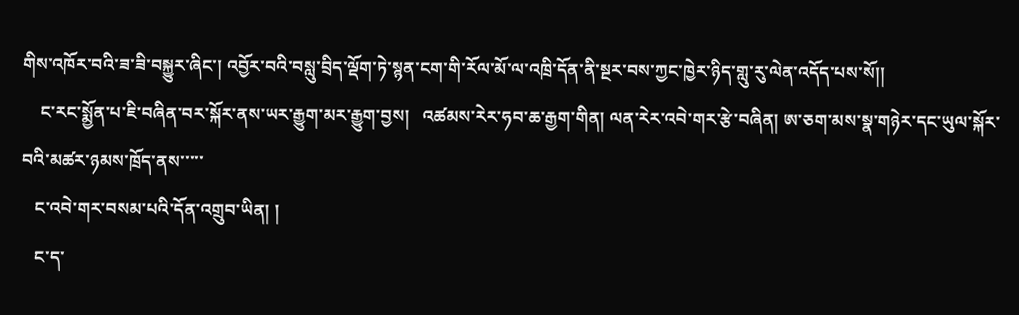གིས་འཁོར་བའི་ཟ་ཟི་བསྐྱུར་ཞིང་། འབྱོར་བའི་བསླུ་བྲིད་ལྡོག་ཏེ་སྙན་ངག་གི་རོལ་མོ་ལ་འཁྲི་དོན་ནི་སྔར་བས་ཀྱང་ཁྱེར་ཉིད་གླུ་རུ་ལེན་འདོད་པས་སོ།།
    ང་རང་སྨྱོན་པ་ཇི་བཞིན་བར་སྐོར་ནས་ཡར་རྒྱུག་མར་རྒྱུག་བྱས།   འཚམས་རེར་ཧབ་ཆ་རྒྱག་གིན། ལན་རེར་འབེ་གར་རྩེ་བཞིན། ཨ་ཅག་མས་སྣ་གཉེར་དང་ཡུལ་སྐོར་བའི་མཚར་ཉམས་ཁྲོད་ནས་་་་་
   ང་འབེ་གར་བསམ་པའི་དོན་འགྲུབ་ཡིན། །
   ང་ད་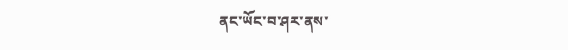ནང་ཡོང་བ་ཤར་ནས་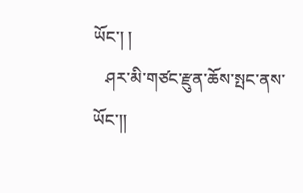ཡོང་། །
   ཤར་མི་གཙང་རྫུན་ཆོས་སྤང་ནས་ཡོང་།།